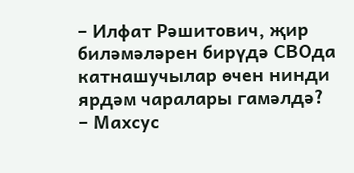– Илфат Рәшитович, җир биләмәләрен бирүдә СВОда катнашучылар өчен нинди ярдәм чаралары гамәлдә?
– Махсус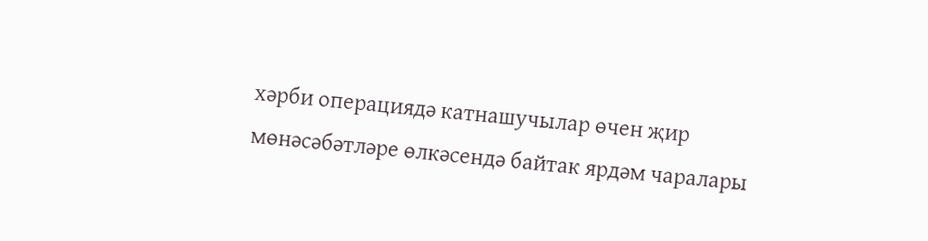хәрби операциядә катнашучылар өчен җир мөнәсәбәтләре өлкәсендә байтак ярдәм чаралары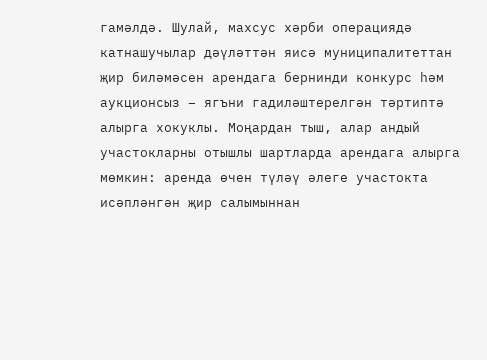гамәлдә. Шулай, махсус хәрби операциядә катнашучылар дәүләттән яисә муниципалитеттан җир биләмәсен арендага бернинди конкурс һәм аукционсыз – ягъни гадиләштерелгән тәртиптә алырга хокуклы. Моңардан тыш, алар андый участокларны отышлы шартларда арендага алырга мөмкин: аренда өчен түләү әлеге участокта исәпләнгән җир салымыннан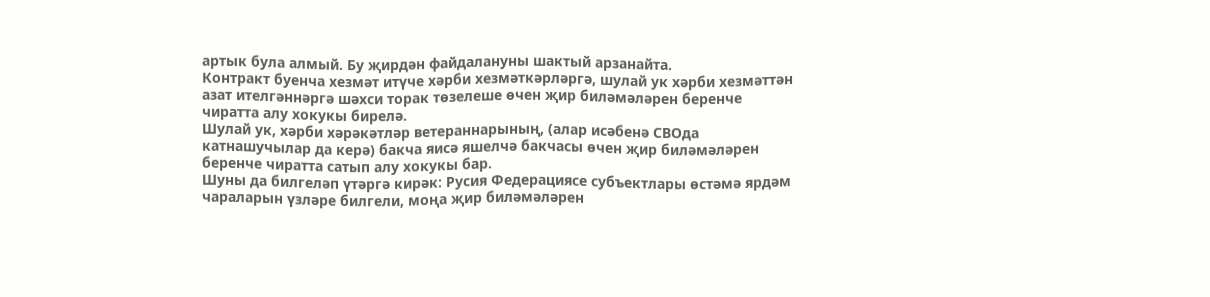артык була алмый. Бу җирдән файдалануны шактый арзанайта.
Контракт буенча хезмәт итүче хәрби хезмәткәрләргә, шулай ук хәрби хезмәттән азат ителгәннәргә шәхси торак төзелеше өчен җир биләмәләрен беренче чиратта алу хокукы бирелә.
Шулай ук, хәрби хәрәкәтләр ветераннарының, (алар исәбенә СВОда катнашучылар да керә) бакча яисә яшелчә бакчасы өчен җир биләмәләрен беренче чиратта сатып алу хокукы бар.
Шуны да билгеләп үтәргә кирәк: Русия Федерациясе субъектлары өстәмә ярдәм чараларын үзләре билгели, моңа җир биләмәләрен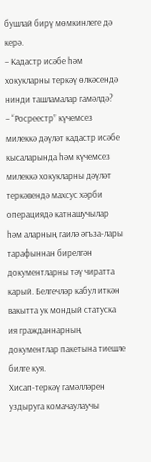бушлай бирү мөмкинлеге дә керә.
– Кадастр исәбе һәм хокукларны теркәү өлкәсендә нинди ташламалар гамәлдә?
– “Росреестр” күчемсез милеккә дәүләт кадастр исәбе кысаларында һәм күчемсез милеккә хокукларны дәүләт теркәвендә махсус хәрби операциядә катнашучылар һәм аларның гаилә әгъза-лары тарафыннан бирелгән документларны тәү чиратта карый. Белгечләр кабул иткән вакытта ук мондый статуска ия гражданнарның документлар пакетына тиешле билге куя.
Хисап-теркәү гамәлләрен уздыруга комачаулаучы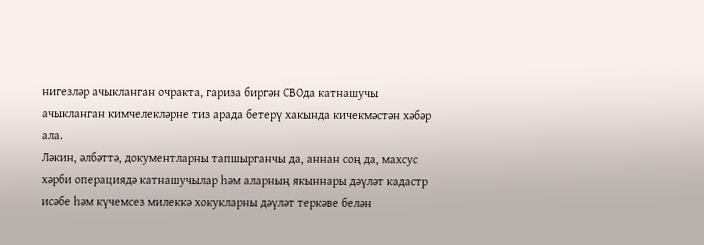нигезләр ачыкланган очракта, гариза биргән СВOда катнашучы ачыкланган кимчелекләрне тиз арада бетерү хакында кичекмәстән хәбәр ала.
Ләкин, әлбәттә, документларны тапшырганчы да, аннан соң да, махсус хәрби операциядә катнашучылар һәм аларның якыннары дәүләт кадастр исәбе һәм күчемсез милеккә хокукларны дәүләт теркәве белән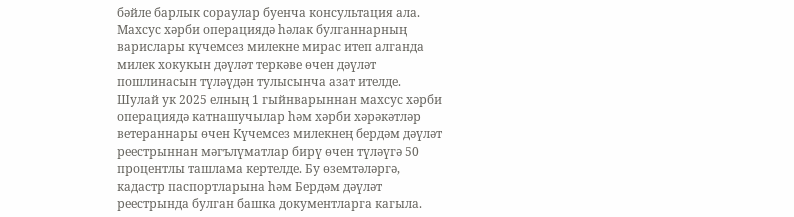бәйле барлык сораулар буенча консультация ала.
Махсус хәрби операциядә һәлак булганнарның варислары күчемсез милекне мирас итеп алганда милек хокукын дәүләт теркәве өчен дәүләт пошлинасын түләүдән тулысынча азат ителде. Шулай ук 2025 елның 1 гыйнварыннан махсус хәрби операциядә катнашучылар һәм хәрби хәрәкәтләр ветераннары өчен Күчемсез милекнең бердәм дәүләт реестрыннан мәгълүматлар бирү өчен түләүгә 50 процентлы ташлама кертелде. Бу өземтәләргә, кадастр паспортларына һәм Бердәм дәүләт реестрында булган башка документларга кагыла.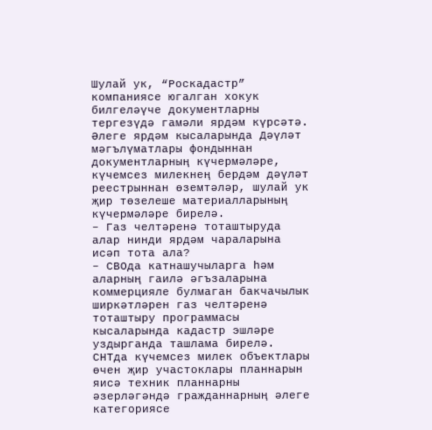Шулай ук, “Роскадастр” компаниясе югалган хокук билгеләүче документларны тергезүдә гамәли ярдәм күрсәтә. Әлеге ярдәм кысаларында Дәүләт мәгълүматлары фондыннан документларның күчермәләре, күчемсез милекнең бердәм дәүләт реестрыннан өземтәләр, шулай ук җир төзелеше материалларының күчермәләре бирелә.
– Газ челтәренә тоташтыруда алар нинди ярдәм чараларына исәп тота ала?
– СВОда катнашучыларга һәм аларның гаилә әгъзаларына коммерцияле булмаган бакчачылык ширкәтләрен газ челтәренә тоташтыру программасы кысаларында кадастр эшләре уздырганда ташлама бирелә. СНТда күчемсез милек объектлары өчен җир участоклары планнарын яисә техник планнарны әзерләгәндә гражданнарның әлеге категориясе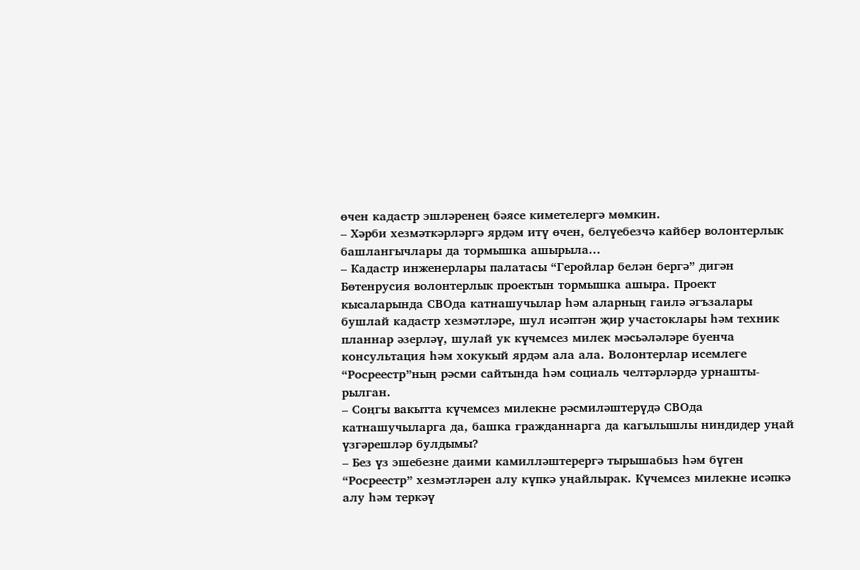өчен кадастр эшләренең бәясе киметелергә мөмкин.
– Хәрби хезмәткәрләргә ярдәм итү өчен, белүебезчә кайбер волонтерлык башлангычлары да тормышка ашырыла...
– Кадастр инженерлары палатасы “Геройлар белән бергә” дигән Бөтенрусия волонтерлык проектын тормышка ашыра. Проект кысаларында СВОда катнашучылар һәм аларның гаилә әгъзалары бушлай кадастр хезмәтләре, шул исәптән җир участоклары һәм техник планнар әзерләү, шулай ук күчемсез милек мәсьәләләре буенча консультация һәм хокукый ярдәм ала ала. Волонтерлар исемлеге “Росреестр”ның рәсми сайтында һәм социаль челтәрләрдә урнашты-рылган.
– Соңгы вакытта күчемсез милекне рәсмиләштерүдә СВОда катнашучыларга да, башка гражданнарга да кагылышлы ниндидер уңай үзгәрешләр булдымы?
– Без үз эшебезне даими камилләштерергә тырышабыз һәм бүген “Росреестр” хезмәтләрен алу күпкә уңайлырак. Күчемсез милекне исәпкә алу һәм теркәү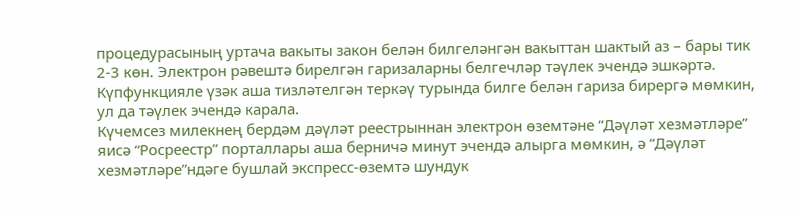процедурасының уртача вакыты закон белән билгеләнгән вакыттан шактый аз – бары тик 2-3 көн. Электрон рәвештә бирелгән гаризаларны белгечләр тәүлек эчендә эшкәртә. Күпфункцияле үзәк аша тизләтелгән теркәү турында билге белән гариза бирергә мөмкин, ул да тәүлек эчендә карала.
Күчемсез милекнең бердәм дәүләт реестрыннан электрон өземтәне “Дәүләт хезмәтләре” яисә “Росреестр” порталлары аша берничә минут эчендә алырга мөмкин, ә “Дәүләт хезмәтләре”ндәге бушлай экспресс-өземтә шундук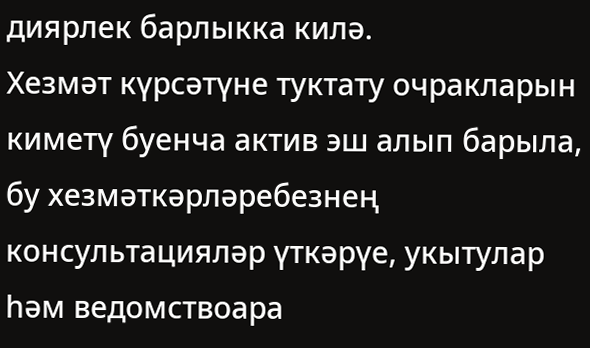диярлек барлыкка килә.
Хезмәт күрсәтүне туктату очракларын киметү буенча актив эш алып барыла, бу хезмәткәрләребезнең консультацияләр үткәрүе, укытулар һәм ведомствоара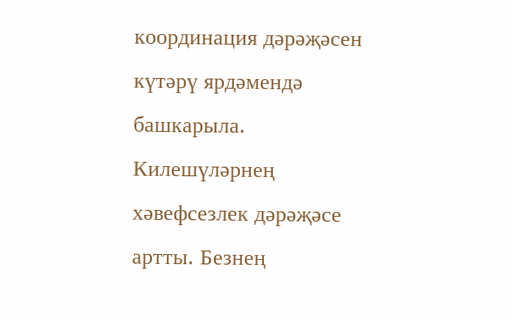координация дәрәҗәсен күтәрү ярдәмендә башкарыла. Килешүләрнең хәвефсезлек дәрәҗәсе артты. Безнең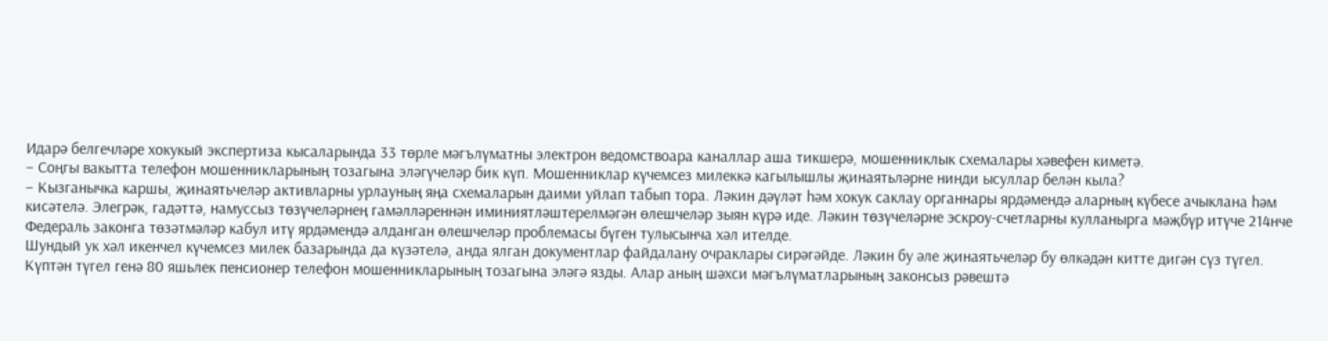Идарә белгечләре хокукый экспертиза кысаларында 33 төрле мәгълүматны электрон ведомствоара каналлар аша тикшерә, мошенниклык схемалары хәвефен киметә.
– Соңгы вакытта телефон мошенникларының тозагына эләгүчеләр бик күп. Мошенниклар күчемсез милеккә кагылышлы җинаятьләрне нинди ысуллар белән кыла?
– Кызганычка каршы, җинаятьчеләр активларны урлауның яңа схемаларын даими уйлап табып тора. Ләкин дәүләт һәм хокук саклау органнары ярдәмендә аларның күбесе ачыклана һәм кисәтелә. Элегрәк, гадәттә, намуссыз төзүчеләрнең гамәлләреннән иминиятләштерелмәгән өлешчеләр зыян күрә иде. Ләкин төзүчеләрне эскроу-счетларны кулланырга мәҗбүр итүче 214нче Федераль законга төзәтмәләр кабул итү ярдәмендә алданган өлешчеләр проблемасы бүген тулысынча хәл ителде.
Шундый ук хәл икенчел күчемсез милек базарында да күзәтелә, анда ялган документлар файдалану очраклары сирәгәйде. Ләкин бу әле җинаятьчеләр бу өлкәдән китте дигән сүз түгел. Күптән түгел генә 80 яшьлек пенсионер телефон мошенникларының тозагына эләгә язды. Алар аның шәхси мәгълүматларының законсыз рәвештә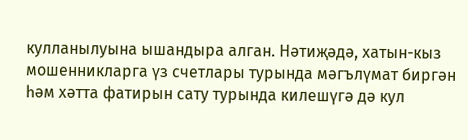кулланылуына ышандыра алган. Нәтиҗәдә, хатын-кыз мошенникларга үз счетлары турында мәгълүмат биргән һәм хәтта фатирын сату турында килешүгә дә кул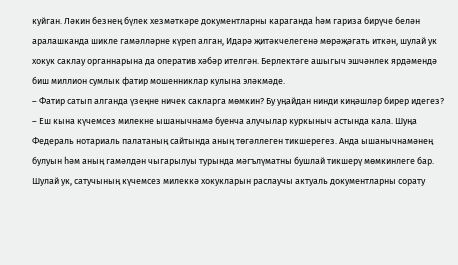куйган. Ләкин безнең бүлек хезмәткәре документларны караганда һәм гариза бирүче белән аралашканда шикле гамәлләрне күреп алган, Идарә җитәкчелегенә мөрәҗәгать иткән, шулай ук хокук саклау органнарына да оператив хәбәр ителгән. Берлектәге ашыгыч эшчәнлек ярдәмендә биш миллион сумлык фатир мошенниклар кулына эләкмәде.
– Фатир сатып алганда үзеңне ничек сакларга мөмкин? Бу уңайдан нинди киңәшләр бирер идегез?
– Еш кына күчемсез милекне ышанычнамә буенча алучылар куркыныч астында кала. Шуңа Федераль нотариаль палатаның сайтында аның төгәллеген тикшерегез. Анда ышанычнамәнең булуын һәм аның гамәлдән чыгарылуы турында мәгълүматны бушлай тикшерү мөмкинлеге бар. Шулай ук, сатучының күчемсез милеккә хокукларын раслаучы актуаль документларны сорату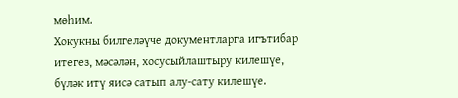мөһим.
Хокукны билгеләүче документларга игътибар итегез, мәсәлән, хосусыйлаштыру килешүе, бүләк итү яисә сатып алу-сату килешүе.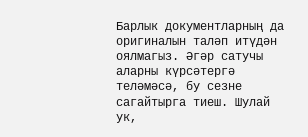Барлык документларның да оригиналын таләп итүдән оялмагыз. Әгәр сатучы аларны күрсәтергә теләмәсә, бу сезне сагайтырга тиеш. Шулай ук,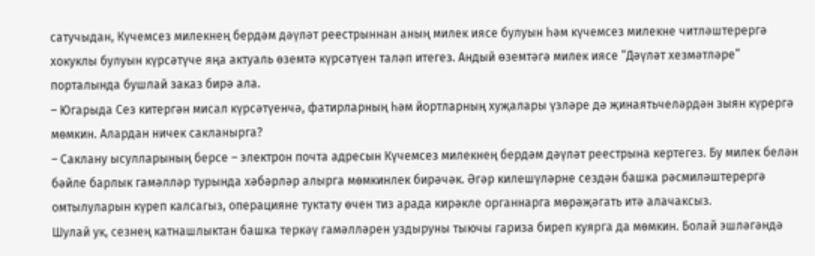сатучыдан, Күчемсез милекнең бердәм дәүләт реестрыннан аның милек иясе булуын һәм күчемсез милекне читләштерергә хокуклы булуын күрсәтүче яңа актуаль өземтә күрсәтүен таләп итегез. Андый өземтәгә милек иясе “Дәүләт хезмәтләре” порталында бушлай заказ бирә ала.
– Югарыда Сез китергән мисал күрсәтүенчә, фатирларның һәм йортларның хуҗалары үзләре дә җинаятьчеләрдән зыян күрергә мөмкин. Алардан ничек сакланырга?
– Саклану ысулларының берсе – электрон почта адресын Күчемсез милекнең бердәм дәүләт реестрына кертегез. Бу милек белән бәйле барлык гамәлләр турында хәбәрләр алырга мөмкинлек бирәчәк. Әгәр килешүләрне сездән башка рәсмиләштерергә омтылуларын күреп калсагыз, операцияне туктату өчен тиз арада кирәкле органнарга мөрәҗәгать итә алачаксыз.
Шулай ук, сезнең катнашлыктан башка теркәү гамәлләрен уздыруны тыючы гариза биреп куярга да мөмкин. Болай эшләгәндә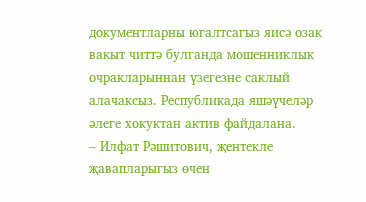документларны югалтсагыз яисә озак вакыт читтә булганда мошенниклык очракларыннан үзегезне саклый алачаксыз. Республикада яшәүчеләр әлеге хокуктан актив файдалана.
– Илфат Рәшитович, җентекле җавапларыгыз өчен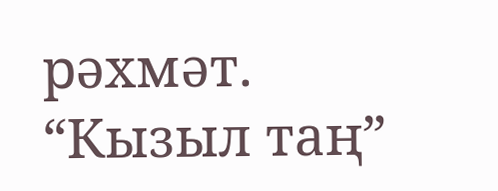рәхмәт. “Кызыл таң”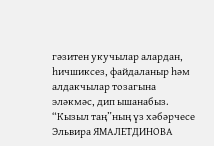гәзитен укучылар алардан, һичшиксез, файдаланыр һәм алдакчылар тозагына эләкмәс, дип ышанабыз.
“Кызыл таң”ның үз хәбәрчесе
Эльвира ЯМАЛЕТДИНОВА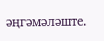әңгәмәләште.